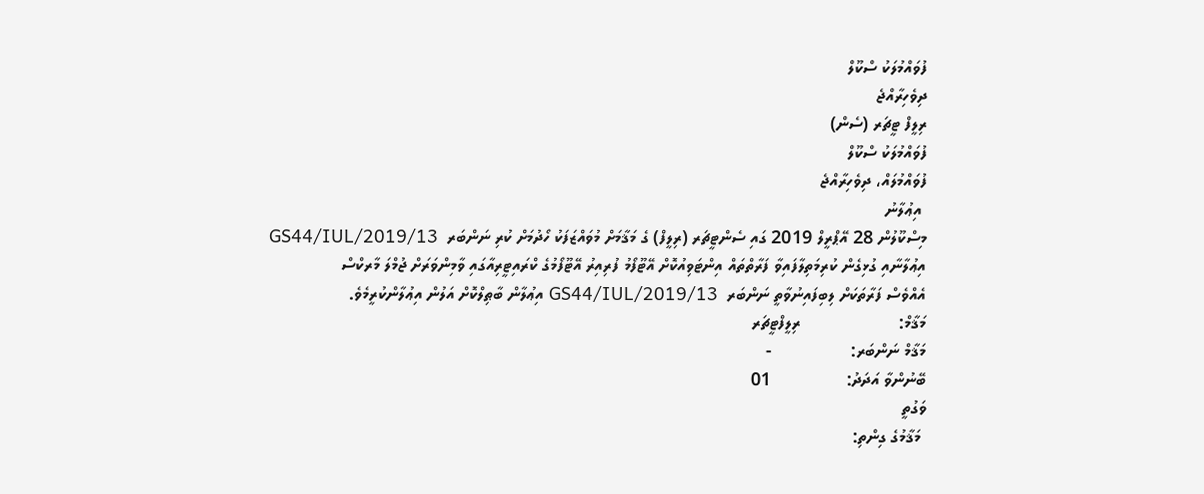ފުވައްމުލަކު ސްކޫލް
ދިވެހިރާއްޖެ
ރިލީފް ޓީޗަރ (ސެން)
ފުވައްމުލަކު ސްކޫލް
ފުވައްމުލައް، ދިވެހިރާއްޖެ
 އިޢުލާނު
މިސްކޫލުން 28 އޭޕްރީލް 2019 ގައި ސެންޓީޗަރ (ރިލީފް) ގެ މަޤާމަށް މުވައްޒަފަކު ހޯދުމަށް ކުރި ނަންބަރ  GS44/IUL/2019/13
އިޢުލާނާއި ގުޅިގެން ކުރިމަތިލާފައިވާ ފަރާތްތައް އިންޓަވިއުކޮށް އޭޓޫފޯމު ފުރިއިރު އޭޓޫފޯމުގެ ކްރައިޓީރިއާގައި ވާމިންވަރަށް ޖުމްލަ މާރކްސް
އެއްވެސް ފަރާތަކަށް ލިބިފައިނުވާތީ ނަންބަރ  GS44/IUL/2019/13 އިޢުލާން ބާޠިލްކޮށް އަލުން އިޢުލާންކުރީމެވެ.
މަޤާމް:                     ރިލީފްޓީޗަރ
މަޤާމް ނަންބަރ:                 -
ބޭނުންވާ އަދަދު:                01
ވަގުތީ
 މަޤާމުގެ ގިންތި: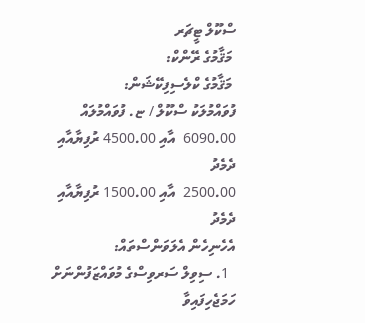ސްކޫލް ޓީޗަރ
 މަޤާމުގެ ރޭންކް:
 މަޤާމުގެ ކްލެސިފިކޭޝަން:
ފުވައްމުލަކު ސްކޫލް / ޏ. ފުވައްމުލައް
6090.00  އާއި 4500.00 ރުފިޔާއާއި ދެމެދު
2500.00  އާއި 1500.00 ރުފިޔާއާއި ދެމެދު
އެހެނިހެން އެލަވަންސްތައް:
  1. ސިވިލް ސަރވިސްގެ މުވައްޒަފުންނަށް ހަމަޖެހިފައިވާ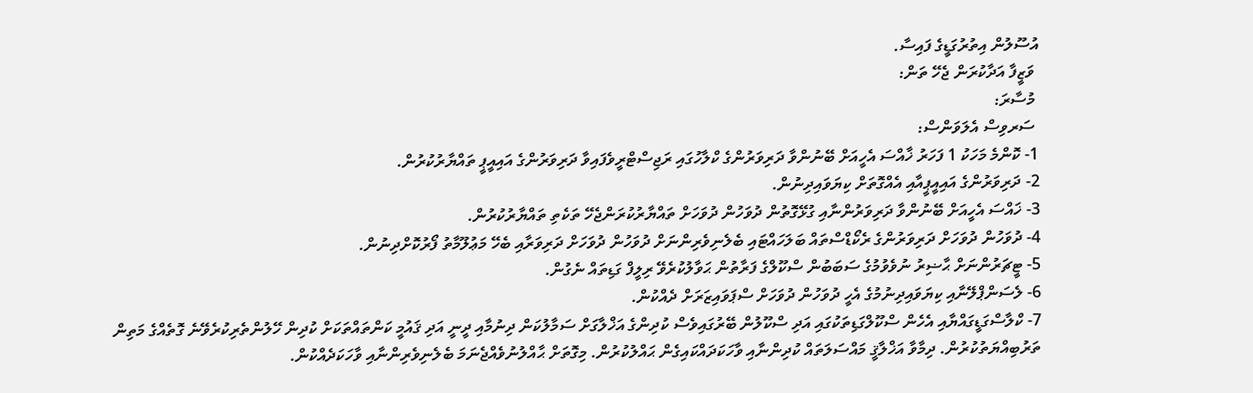އުސޫލުން އިތުރުގަޑީގެ ފައިސާ.
 ވަޒީފާ އަދާކުރަން ޖެހޭ ތަން:
 މުސާރަ:
 ސަރވިސް އެލަވަންސް:
1- ކޮންމެ މަހަކު 1 ފަހަރު ޚާއްސަ އެހީއަށް ބޭނުންވާ ދަރިވަރުންގެ ކްލާހުގައި ރަޖިސްޓްރީވެފައިވާ ދަރިވަރުންގެ އައިއީޕީ ތައްޔާރުކުރުން.
2- ދަރިވަރުންގެ އައިއީޕީއާއި އެއްގޮތަށް ކިޔަވައިދިނުން.
3- ޚައްސަ އެހީއަށް ބޭނުންވާ ދަރިވަރުންނާއި ގުޅޭގޮތުން ދުވަހުން ދުވަހަށް ތައްޔާރުކުރަންޖެހޭ ތަކެތި ތައްޔާރުކުރުން.
4- ދުވަހުން ދުވަހަށް ދަރިވަރުންގެ ރެކޯޑްސްތައް ބަލަހައްޓައި ބެލެނިވެރިންނަށް ދުވަހުން ދުވަހަށް ދަރިވަރާއި ބެހޭ މަޢުލޫމާތު ފޯރުކޮށްދިނުން.
5- ޓީޗަރުންނަށް ޙާޟިރު ނުވެވުމުގެ ސަބަބުން ސްކޫލްގެ ފަރާތުން ޙަވާލުކުރެވޭ ރިލީފް ގަޑިތައް ނެގުން.
6- ލެސަންޕްލޭނާއި ކިޔަވައިދިނުމުގެ އެހީ ދުވަހުން ދުވަހަށް ސްޕަވައިޒަރަށް ދެއްކުން.
7- ކްލާސްގަޑީގައްޔާއި އެހެން ސްކޫލްގަޑިތަކުގައި އަދި ސްކޫލުން ބޭރުގައިވެސް ކުދިންގެ އަޚްލާގަށް ސަމާލުކަން ދިނުމާއި ދީނީ އަދި ޤައުމީ ކަންތައްތަކަށް ކުދިން ހޭލުންތެރިކުރެވޭނެ ގޮތެއްގެ މަތިން ތަރުބިއްޔަތުކުރުން. ދިމާވާ އަޚްލާޤީ މައްސަލަތައް ކުދިންނާއި ވާހަކަދައްކައިގެން ޙައްލުކުރުން. މިގޮތަށް ޙާއްލުނުވެއްޖެނަމަ ބެލެނިވެރިންނާއި ވާހަކަދެއްކުން.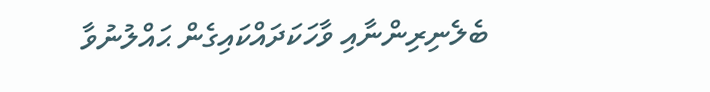ބެލެނިރިންނާއި ވާހަކަދައްކައިގެން ޙައްލުނުވާ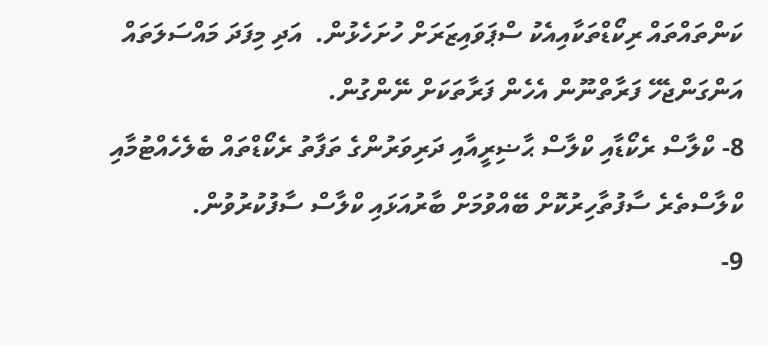ކަންތައްތައް ރިކޯޑްތަކާއިއެކު ސްޕަވައިޒަރަށް ހުށަހެޅުން.  އަދި މިފަދަ މައްސަލަތައް އަންގަންޖެހޭ ފަރާތްނޫން އެހެން ފަރާތަކަށް ނޭންގުން.
8- ކްލާސް ރެކޯޑާއި ކްލާސް ޙާޟިރީއާއި ދަރިވަރުންގެ ތަފާތު ރެކޯޑްތައް ބެލެހެއްޓުމާއި ކްލާސްތެރެ ސާފުތާހިރުކޮށް ބޭއްވުމަށް ބާރުއަޅައި ކްލާސް ސާފުކުރުވުން.
9-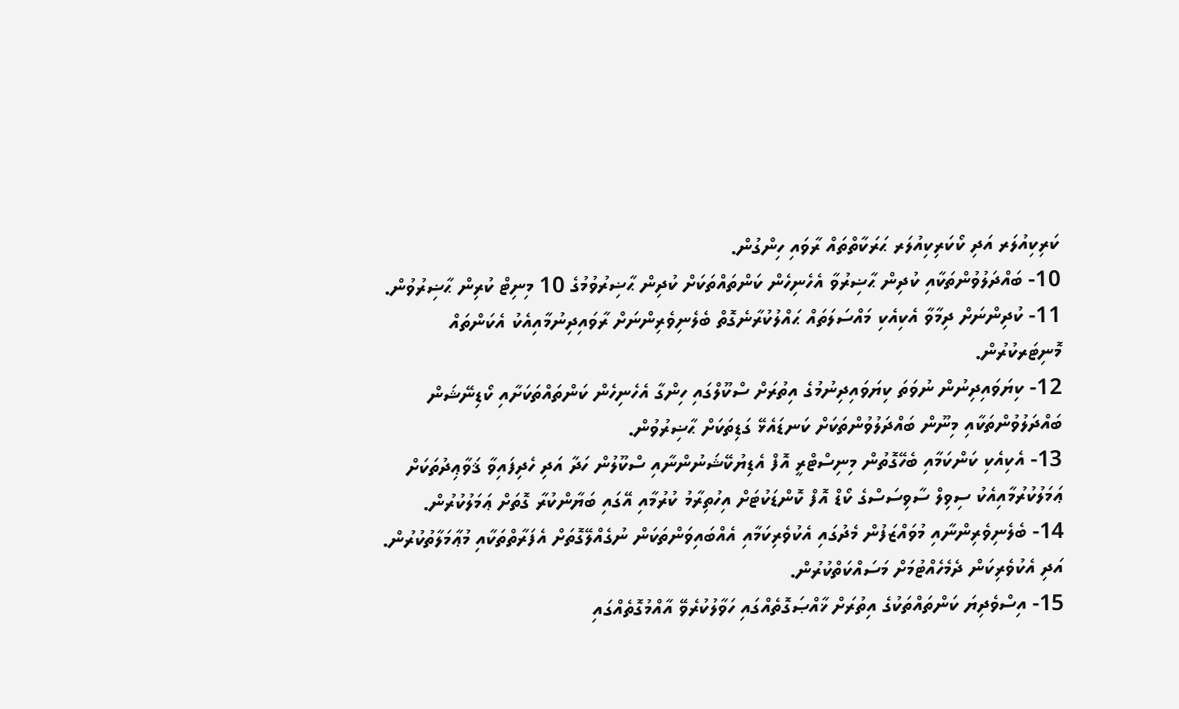ކަރިކިއުލަރ އަދި ކޯކަރިކިއުލަރ ޙަރަކާތްތައް ރާވައި ހިންގުން.
10- ބައްދަލުވުންތަކާއި ކުދިން ޙާޟިރުވާ އެހެނިހެން ކަންތައްތަކަށް ކުދިން ޙާޟިރުވުމުގެ 10 މިނިޓް ކުރިން ޙާޟިރުވުން.
11- ކުދިންނަށް ދިމާވާ އެކިއެކި މައްސަލަތައް ޙައްލުކުރާނެގޮތް ބެލެނިވެރިންނަށް ރާވައިދިނުމާއިއެކު އެކަންތައް މޮނިޓަރކުރުން.
12- ކިޔަވައިދިނުން ނުވަތަ ކިޔަވައިދިނުމުގެ އިތުރަށް ސްކޫލްގައި ހިންގާ އެހެނިހެން ކަންތައްތަކަށާއި ކޯޑިނޭޝަން ބައްދަލުވުންތަކާއި މިނޫން ބައްދަލުވުންތަކަށް ކަނޑައެޅޭ ގަޑިތަކަށް ޙާޟިރުވުން.
13- އެކިއެކި ކަންކަމާއި ބެހޭގޮތުން މިނިސްޓްރީ އޮފް އެޑިޔުކޭޝަނުންނާއި ސްކޫލުން ހަދާ އަދި ހެދިފައިވާ ޤަވާޢިދުތަކަށް ޢަމަލުކުރުމާއިއެކު ސިވިލް ސާވިސަސްގެ ކޯޑް އޮފް ކޮންޑަކުޓަށް އިހުތިރާމު ކުރުމާއި އޭގައި ބަޔާންކުރާ ގޮތަށް ޢަމަލުކުރުން.
14- ބެލެނިވެރިންނާއި މުވައްޒަފުން މެދުގައި އެކުވެރިކަމާއި އެއްބައިވަންތަކަން ނުގެއްލޭގޮތަށް އެފަރާތްތަކާއި މުޢާމަލާތުކުރުން. އަދި އެކުވެރިކަން ދެމެހެއްޓުމަށް މަސައްކަތްކުރުން.
15- އިސްވެދިޔަ ކަންތައްތަކުގެ އިތުރަށް ޚާއްޞަގޮތެއްގައި ހަވާލުކުރެވޭ އާއްމުގޮތެއްގައި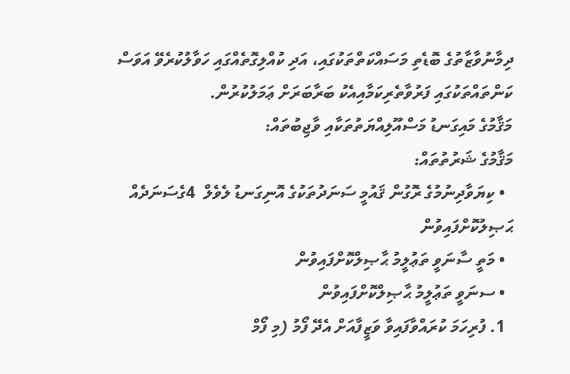ދިމާނުވާޒާތުގެ ބޮޑެތި މަސައްކަތްތަކުގައި، އަދި ކުއްލިގޮތެއްގައި ހަވާލުކުރެވޭ އަވަސް ކަންތައްތަކުގައި ފަރުވާތެރިކަމާއިއެކު ބަރާބަރަށް ޢަމަލުކުރުން.
މަޤާމުގެ މައިގަނޑު މަސްއޫލިއްޔަތުތަކާއި ވާޖިބުތައް:
މަޤާމުގެ ޝަރުތުތައް:
  • ކިޔަވާދިނުމުގެ ރޮގުން ޤައުމީ ސަނަދުތަކުގެ އޮނިގަނޑު ލެވެލް  4ގެސަނަދެއް ޙަޞިލުކޮށްފައިވުން
  • މަތީ ސާނަވީ ތަޢުލީމު ޙާޞިލްކޮށްފައިވުން
  • ސނަވީ ތަޢުލީމު ޙާޞިލްކޮށްފައިވުން
  1. ފުރިހަމަ ކުރައްވާފައިވާ ވަޒީފާއަށް އެދޭ ފޯމު (މި ފޯމް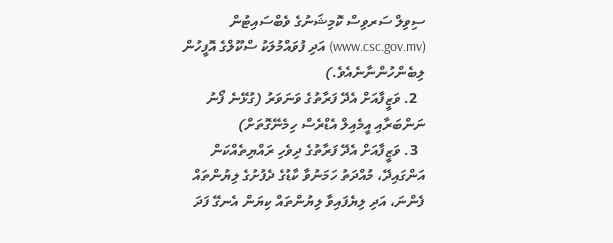ސިވިލް ސަރވިސް ކޮމިޝަނުގެ ވެބްސައިޓުން (www.csc.gov.mv) އަދި ފުވައްމުލަކު ސްކޫލްގެ އޮފީހުން ލިބެންހުންނާނެއެވެ.)
  2. ވަޒީފާއަށް އެދޭ ފަރާތުގެ ވަނަވަރު (ގުޅޭނެ ފޯނު ނަންބަރާއި އީމެއިލް އެޑްރެސް ހިމެނޭގޮތަށް)
  3. ވަޒީފާއަށް އެދޭ ފަރާތުގެ ދިވެހި ރައްޔިތެއްކަން އަންގައިދޭ، މުއްދަތު ހަމަނުވާ ކާޑުގެ ދެފުށުގެ ލިޔުންތައް ފެންނަ، އަދި ލިޔެފައިވާ ލިޔުންތައް ކިޔަން އެނގޭ ފަދަ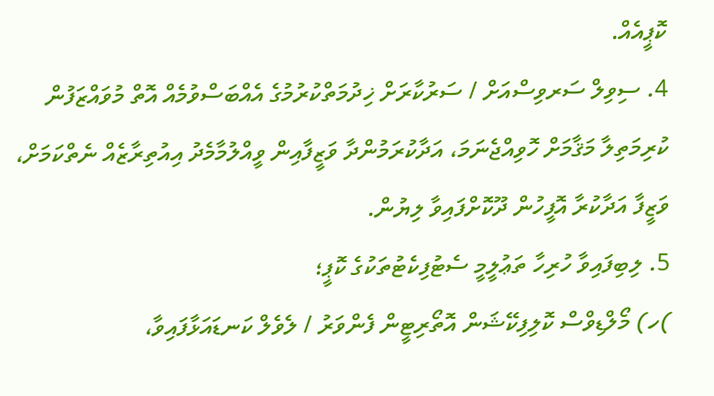ކޮޕީއެއް.
4. ސިވިލް ސަރވިސްއަށް / ސަރުކާރަށް ޚިދުމަތްކުރުމުގެ އެއްބަސްވުމެއް އޮތް މުވައްޒަފުން ކުރިމަތިލާ މަޤާމަށް ހޮވިއްޖެނަމަ، އަދާކުރަމުންދާ ވަޒީފާއިން ވީއްލުމާމެދު އިއުތިރާޒެއް ނެތްކަމަށް، ވަޒީފާ އަދާކުރާ އޮފީހުން ދޫކޮށްފައިވާ ލިޔުން.
5. ލިބިފައިވާ ހުރިހާ ތަޢުލީމީ ސެޓުފިކެޓުތަކުގެ ކޮޕީ؛
)ހ) މޯލްޑިވްސް ކޮލިފިކޭޝަން އޮތޯރިޓީން ފެންވަރު / ލެވެލް ކަނޑައަޅާފައިވާ،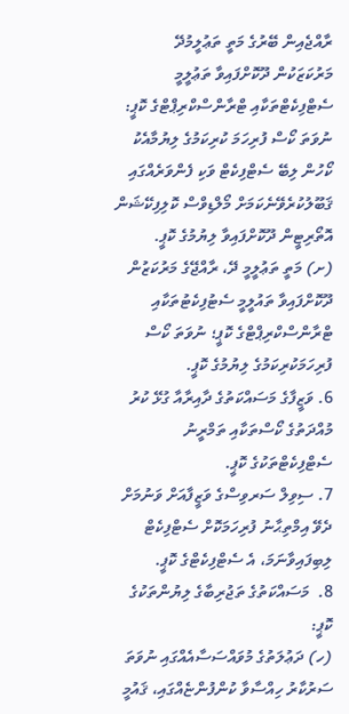ރާއްޖެއިން ބޭރުގެ މަތީ ތަޢުލީމުދޭ މަރުކަޒަކުން ދޫކޮށްފައިވާ ތަޢުލީމީ ސެޓްފިކެޓްތަކާއި ޓްރާންސްކްރިޕްޓްގެ ކޮޕީ: ނުވަތަ ކޯސް ފުރިހަމަ ކުރިކަމުގެ ލިޔުމާއެކު ކޯހުން ލިބޭ ސެޓްފިކެޓް ވަކި ފެންވަރެއްގައި ޤަބޫލުކުރެވޭނެކަމަށް މޯލްޑިވްސް ކޮލިފިކޭޝަން އޮތޯރިޓީން ދޫކޮށްފައިވާ ލިޔުމުގެ ކޮޕީ.
(ށ) މަތީ ތަޢުލީމީ ދޭ، ރާއްޖޭގެ މަރުކަޒުން ދޫކޮށްފައިވާ ތައުލީމީ ސެޓުފިކެޓުތަކާއި ޓްރާންސްކްރިޕްޓްގެ ކޮޕީ؛ ނުވަތަ ކޯސް ފުރިހަމަކުރިކަމުގެ ލިޔުމުގެ ކޮޕީ.
6. ވަޒީފާގެ މަސައްކަތުގެ ދާއިރާއާ ގުޅޭ ކުރު މުއްދަތުގެ ކޯސްތަކާއި ތަމްރީނު ސެޓްފިކެޓްތަކުގެ ކޮޕީ.
7. ސިވިލް ސަރވިސްގެ ވަޒީފާއަށް ވަނުމަށް ދެވޭ އިމްތިޙާނު ފުރިހަމަކޮށް ސެޓްފިކެޓް ލިބިފައިވާނަމަ، އެ ސެޓްފިކެޓްގެ ކޮޕީ.
8.  މަސައްކަތުގެ ތަޖުރިބާގެ ލިޔުންތަކުގެ ކޮޕީ:
(ހ) ދަޢުލަތުގެ މުވައްސަސާއެއްގައި ނުވަތަ ސަރުކާރު ހިއްސާވާ ކުންފުންޏެއްގައި، ޤައުމީ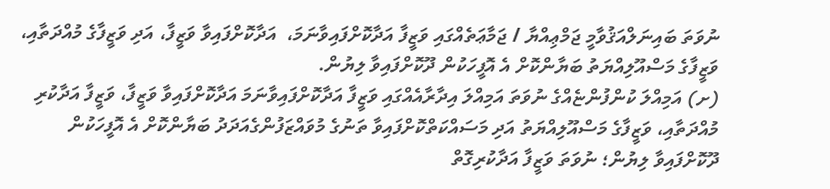ނުވަތަ ބައިނަލްއަޤުވާމީ ޖަމްޢިއްޔާ / ޖަމާޢަތެއްގައި ވަޒީފާ އަދާކޮށްފައިވާނަމަ،  އަދާކޮށްފައިވާ ވަޒީފާ، އަދި ވަޒީފާގެ މުއްދަތާއި، ވަޒީފާގެ މަސްއޫލިއްޔަތު ބަޔާންކޮށް އެ އޮފީހަކުން ދޫކޮށްފައިވާ ލިޔުން.
(ށ) އަމިއްލަ ކުންފުންޏެއްގެ ނުވަތަ އަމިއްލަ އިދާރާއެއްގައި ވަޒީފާ އަދާކޮށްފައިވާނަމަ އަދާކޮށްފައިވާ ވަޒީފާ، ވަޒީފާ އަދާކުރި މުއްދަތާއި، ވަޒީފާގެ މަސްއޫލިއްޔަތު އަދި މަސައްކަތްކޮށްފައިވާ ތަނުގެ މުވައްޒަފުންގެއަދަދު ބަޔާންކޮށް އެ އޮފީހަކުން ދޫކޮށްފައިވާ ލިޔުން؛ ނުވަތަ ވަޒީފާ އަދާކުރިގޮތް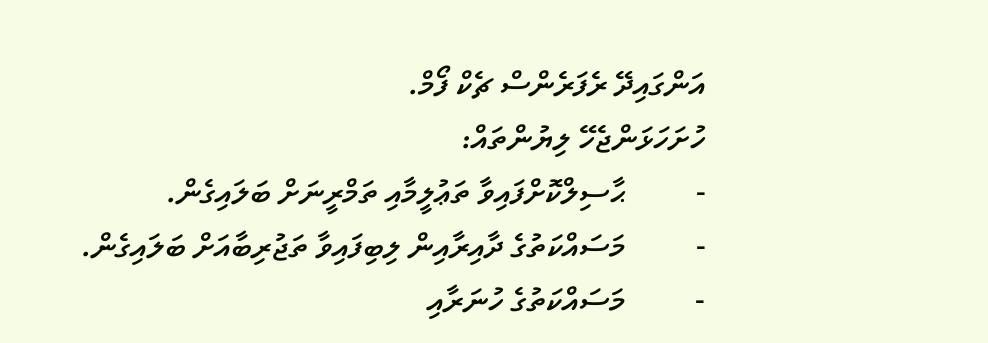އަންގައިދޭ ރެފަރެންސް ޗެކް ފޯމް.
ހުށަހަޅަންޖެހޭ ލިޔުންތައް:
-         ޙާސިލްކޮށްފައިވާ ތަޢުލީމާއި ތަމްރީނަށް ބަލައިގެން.
-         މަސައްކަތުގެ ދާއިރާއިން ލިބިފައިވާ ތަޖުރިބާއަށް ބަލައިގެން.
-         މަސައްކަތުގެ ހުނަރާއި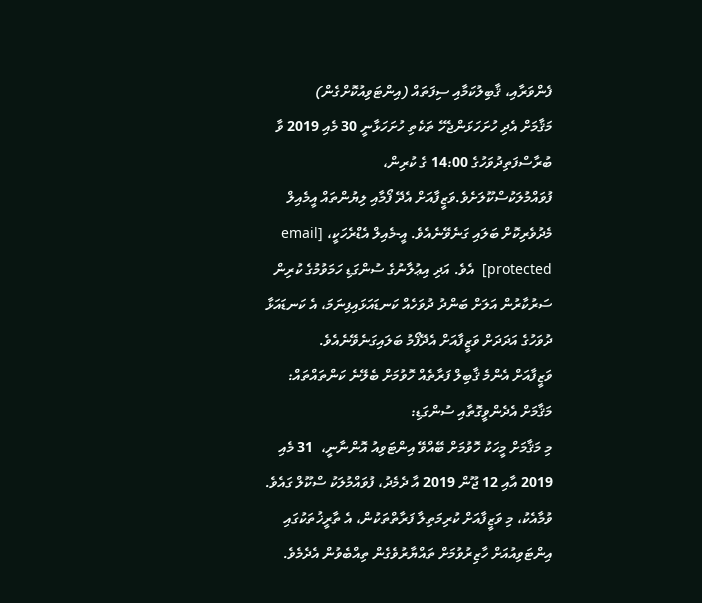ފެންވަރާއި، ޤާބިލުކަމާއި ސިފަތައް (އިންޓަވިއުކޮށްގެން)
މަޤާމަށް އެދި ހުށަހަޅަންޖެހޭ ތަކެތި ހުށަހަޅާނީ 30 މެއި 2019 ވާ ބުރާސްފަތިދުވަހުގެ 14:00 ގެ ކުރިން، ފުވައްމުލަކުސްކޫލަށެވެ.ވަޒީފާއަށް އެދޭ ފޯމާއި ލިޔުންތައް އީމެއިލް މެދުވެރިކޮށް ބަލައި ގަނެވޭނެއެވެ. އީ-މެއިލް އެޑްރެހަކީ، [email protected]  އެވެ. އަދި އިޢުލާނުގެ ސުންގަޑި ހަމަވުމުގެ ކުރިން ސަރުކާރުން އަލަށް ބަންދު ދުވަހެއް ކަނޑައަޅައިފިނަމަ، އެ ކަނޑައަޅާ ދުވަހުގެ އަދަދަށް ވަޒީފާއަށް އެދޭފޯމު ބަލައިގަނެވޭނެއެވެ.
ވަޒީފާއަށް އެންމެ ޤާބިލް ފަރާތެއް ހޮވުމަށް ބެލޭނެ ކަންތައްތައް:
މަޤާމަށް އެދެންވީގޮތާއި ސުންގަޑި:
މި މަޤާމަށް މީހަކު ހޮވުމަށް ބޭއްވޭ އިންޓަވިއު އޮންނާނީ،  31 މެއި 2019 އާއި 12 ޖޫން 2019 އާ ދެމެދު، ފުވައްމުލަކު ސްކޫލް ގައެވެ. ވުމާއެކު، މި ވަޒީފާއަށް ކުރިމަތިލާ ފަރާތްތަކުން، އެ ތާރީޚުތަކުގައި އިންޓަވިއުއަށް ހާޒިރުވުމަށް ތައްޔާރުވެގެން ތިއްބެވުން އެދެމެވެ.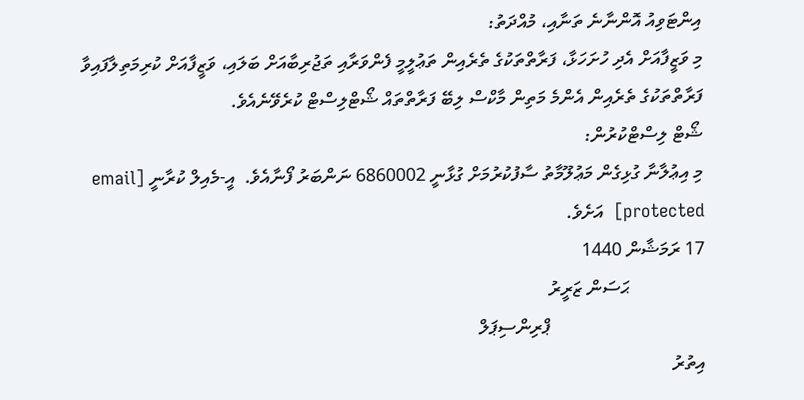އިންޓަވިއު އޮންނާނެ ތަނާއި، މުއްދަތު:
މި ވަޒީފާއަށް އެދި ހުށަހަޅާ، ފަރާތްތަކުގެ ތެރެއިން ތަޢުލީމީ ފެންވަރާއި ތަޖުރިބާއަށް ބަލައި، ވަޒީފާއަށް ކުރިމަތިލާފައިވާ ފަރާތްތަކުގެ ތެރެއިން އެންމެ މަތިން މާކްސް ލިބޭ ފަރާތްތައް ޝޯޓްލިސްޓް ކުރެވޭނެއެވެ.
ޝޯޓް ލިސްޓްކުރުން:
މި އިޢުލާނާ ގުޅިގެން މަޢުލޫމާތު ސާފުކުރުމަށް ގުޅާނީ 6860002 ނަންބަރު ފޯނާއެވެ.  އީ-މެއިލް ކުރާނީ [email protected]  އަށެވެ.
17 ރަމަޝާން 1440
                ޙަސަން ޒަރީރު
                                 ޕްރިންސިޕަލް
އިތުރު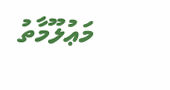މަޢުލޫމާތު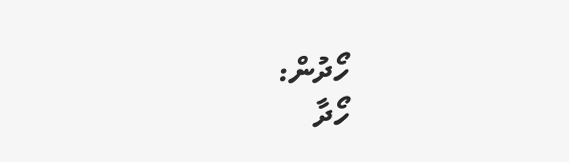ހޯދުން:
ހޯދާ